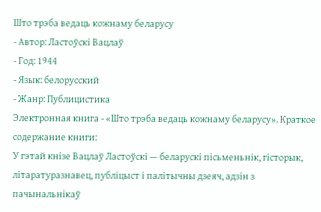Што трэба ведаць кожнаму беларусу
- Автор: Ластоўскі Вацлаў
- Год: 1944
- Язык: белорусский
- Жанр: Публицистика
Электронная книга - «Што трэба ведаць кожнаму беларусу». Краткое содержание книги:
У гэтай кнізе Вацлаў Ластоўскі — беларускі пісьменьнік, гісторык, літаратуразнавец, публіцыст і палітычны дзеяч, адзін з пачынальнікаў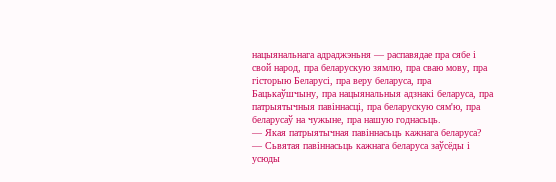нацыянальнага адраджэньня — распавядае пра сябе і свой народ, пра беларускую зямлю, пра сваю мову, пра гісторыю Беларусі, пра веру беларуса, пра Бацькаўшчыну, пра нацыянальныя адзнакі беларуса, пра патрыятычныя павіннасці, пра беларускую сям'ю, пра беларусаў на чужыне, пра нашую годнасьць.
— Якая патрыятычная павіннасьць кажнага беларуса?
— Сьвятая павіннасьць кажнага беларуса заўсёды і усюды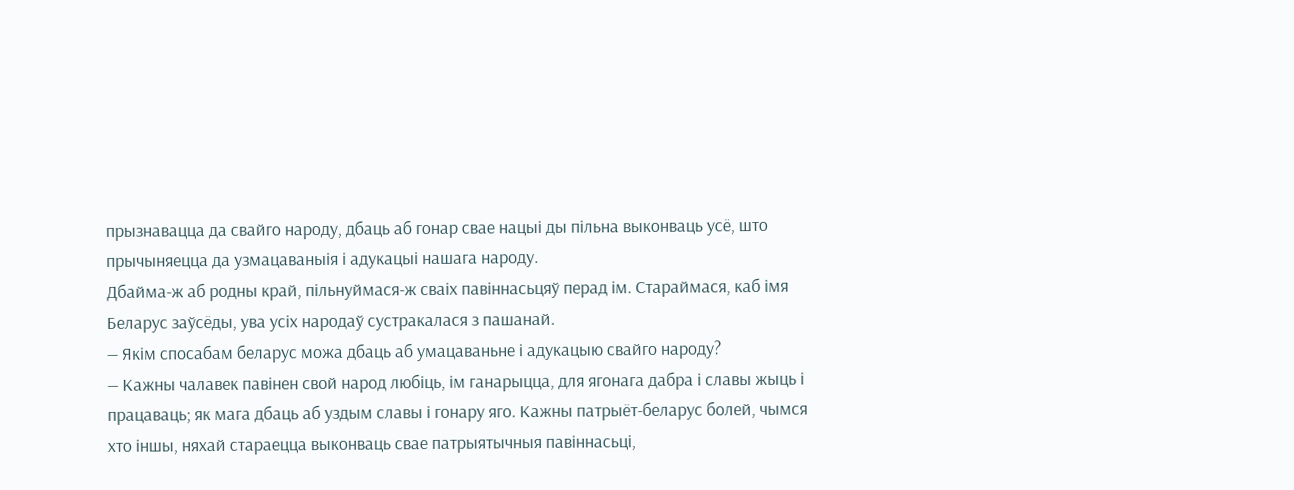прызнавацца да свайго народу, дбаць аб гонар свае нацыі ды пільна выконваць усё, што прычыняецца да узмацаваныія і адукацыі нашага народу.
Дбайма-ж аб родны край, пільнуймася-ж сваіх павіннасьцяў перад ім. Стараймася, каб імя Беларус заўсёды, ува усіх народаў сустракалася з пашанай.
— Якім спосабам беларус можа дбаць аб умацаваньне і адукацыю свайго народу?
— Кажны чалавек павінен свой народ любіць, ім ганарыцца, для ягонага дабра і славы жыць і працаваць; як мага дбаць аб уздым славы і гонару яго. Кажны патрыёт-беларус болей, чымся хто іншы, няхай стараецца выконваць свае патрыятычныя павіннасьці,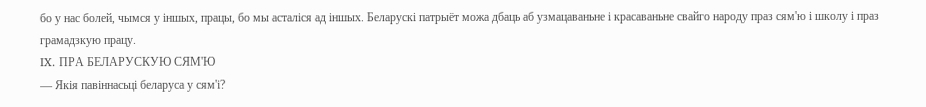бо у нас болей, чымся у іншых, працы, бо мы асталіся ад іншых. Беларускі патрыёт можа дбаць аб узмацаваньне і красаваньне свайго народу праз сям'ю і школу і праз грамадзкую працу.
IX. ПРА БЕЛАРУСКУЮ СЯМ'Ю
— Якія павіннасьці беларуса у сям'і?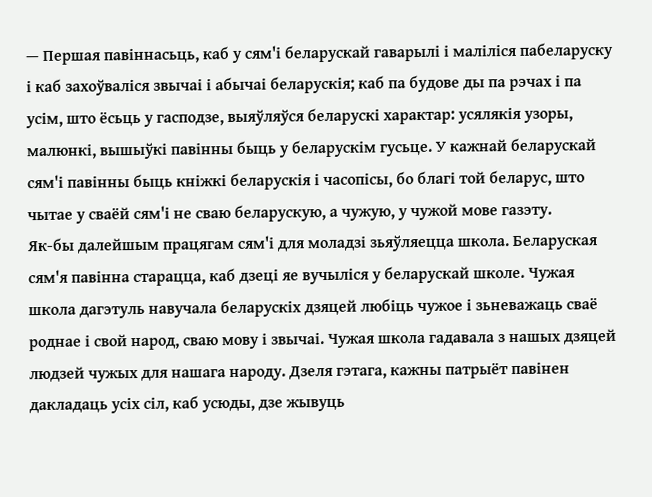— Першая павіннасьць, каб у сям'і беларускай гаварылі і маліліся пабеларуску і каб захоўваліся звычаі і абычаі беларускія; каб па будове ды па рэчах і па усім, што ёсьць у гасподзе, выяўляўся беларускі характар: усялякія узоры, малюнкі, вышыўкі павінны быць у беларускім гусьце. У кажнай беларускай сям'і павінны быць кніжкі беларускія і часопісы, бо благі той беларус, што чытае у сваёй сям'і не сваю беларускую, а чужую, у чужой мове газэту.
Як-бы далейшым працягам сям'і для моладзі зьяўляецца школа. Беларуская сям'я павінна старацца, каб дзеці яе вучыліся у беларускай школе. Чужая школа дагэтуль навучала беларускіх дзяцей любіць чужое і зьневажаць сваё роднае і свой народ, сваю мову і звычаі. Чужая школа гадавала з нашых дзяцей людзей чужых для нашага народу. Дзеля гэтага, кажны патрыёт павінен дакладаць усіх сіл, каб усюды, дзе жывуць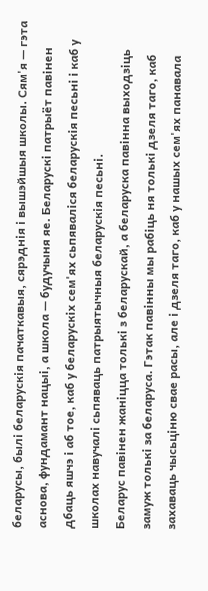беларусы, былі беларускія пачаткавыя, сярэднія і вышэйшыя школы. Сям'я — гэта аснова, фундамант нацыі, а школа — будучыня яе. Беларускі патрыёт павінен дбаць яшчэ і аб тое, каб у беларускіх сем'ях сьпяваліся беларускія песьні і каб у школах навучалі сьпяваць патрыятычныя беларускія песьні.
Беларус павінен жаніцца толькі з беларускай, а беларуска павінна выходзіць замуж толькі за беларуса. Гэтак павінны мы рабіць ня толькі дзеля таго, каб захаваць чысьціню свае расы, але і дзеля таго, каб у нашых сем'ях панавала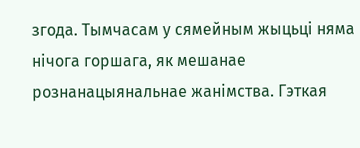згода. Тымчасам у сямейным жыцьці няма нічога горшага, як мешанае рознанацыянальнае жанімства. Гэткая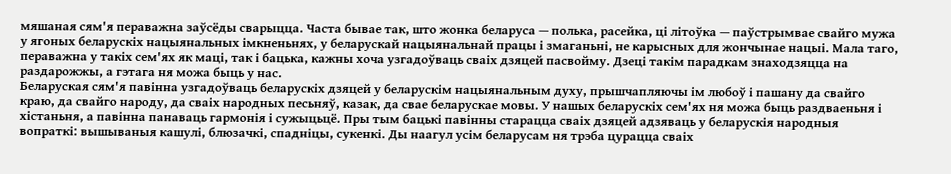мяшаная сям'я пераважна заўсёды сварыцца. Часта бывае так, што жонка беларуса — полька, расейка, ці літоўка — паўстрымвае свайго мужа у ягоных беларускіх нацыянальных імкненьнях, у беларускай нацыянальнай працы і змаганьні, не карысных для жончынае нацыі. Мала таго, пераважна у такіх сем'ях як маці, так і бацька, кажны хоча узгадоўваць сваіх дзяцей пасвойму. Дзеці такім парадкам знаходзяцца на раздарожжы, а гэтага ня можа быць у нас.
Беларуская сям'я павінна узгадоўваць беларускіх дзяцей у беларускім нацыянальным духу, прышчапляючы ім любоў і пашану да свайго краю, да свайго народу, да сваіх народных песьняў, казак, да свае беларускае мовы. У нашых беларускіх сем'ях ня можа быць раздваеньня і хістаньня, а павінна панаваць гармонія і сужыцьцё. Пры тым бацькі павінны старацца сваіх дзяцей адзяваць у беларускія народныя вопраткі: вышываныя кашулі, блюзачкі, спадніцы, сукенкі. Ды наагул усім беларусам ня трэба цурацца сваіх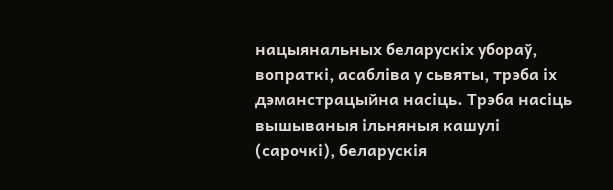нацыянальных беларускіх убораў, вопраткі, асабліва у сьвяты, трэба іх дэманстрацыйна насіць. Трэба насіць вышываныя ільняныя кашулі (сарочкі), беларускія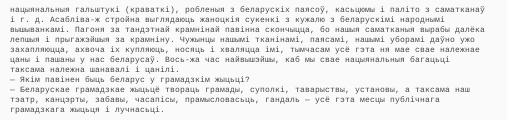нацыянальныя гальштукі (краваткі), робленыя з беларускіх паясоў, касьцюмы і паліто з саматканаў і г. д. Асабліва-ж стройна выглядаюць жаноцкія сукенкі з кужалю з беларускімі народнымі вышыванкамі. Пагоня за тандэтнай крамнінай павінна скончыцца, бо нашыя саматканыя вырабы далёка лепшыя і прыгажэйшыя за крамніну. Чужынцы нашымі тканінамі, паясамі, нашымі уборамі даўно ужо захапляюцца, ахвоча іх купляюць, носяць і хваляцца імі, тымчасам усё гэта ня мае свае належнае цаны і пашаны у нас беларусаў. Вось-жа час найвышэйшы, каб мы свае нацыянальныя багацьці таксама належна шанавалі і цанілі.
— Якім павінен быць беларус у грамадзкім жыцьці?
— Беларускае грамадзкае жыцьцё твораць грамады, суполкі, таварыствы, установы, а таксама наш тэатр, канцэрты, забавы, часапісы, прамысловасьць, гандаль — усё гэта месцы публічнага грамадзкага жыцьця і лучнасьці.